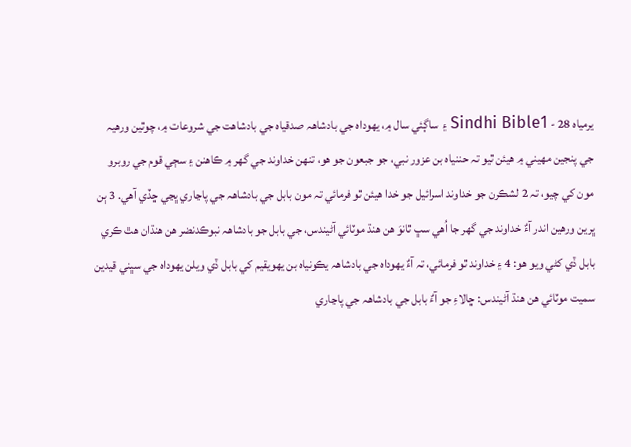يرمياہ 28 - Sindhi Bible1 ۽ ساڳئي سال ۾، يهوداہ جي بادشاهہ صدقياہ جي بادشاهت جي شروعات ۾، چوٿين ورهيہ جي پنجين مهيني ۾ هيئن ٿيو تہ حننياہ بن عزور نبي، جو جبعون جو هو، تنهن خداوند جي گهر ۾ ڪاهنن ۽ سڄي قوم جي روبرو مون کي چيو، تہ 2 لشڪرن جو خداوند اسرائيل جو خدا هيئن ٿو فرمائي تہ مون بابل جي بادشاهہ جي پاڃاري ڀڃي ڇڏي آهي. 3 ٻن ڀرين ورهين اندر آءٌ خداوند جي گهر جا اُهي سڀ ٿانوَ هن هنڌ موٽائي آڻيندس، جي بابل جو بادشاهہ نبوڪدنضر هن هنڌان هٿ ڪري بابل ڏي کڻي ويو هو: 4 ۽ خداوند ٿو فرمائي، تہ آءٌ يهوداہ جي بادشاهہ يڪونياہ بن يهويقيم کي بابل ڏي ويلن يهوداہ جي سڀني قيدين سميت موٽائي هن هنڌ آڻيندس: ڇالاءِ جو آءٌ بابل جي بادشاهہ جي پاڃاري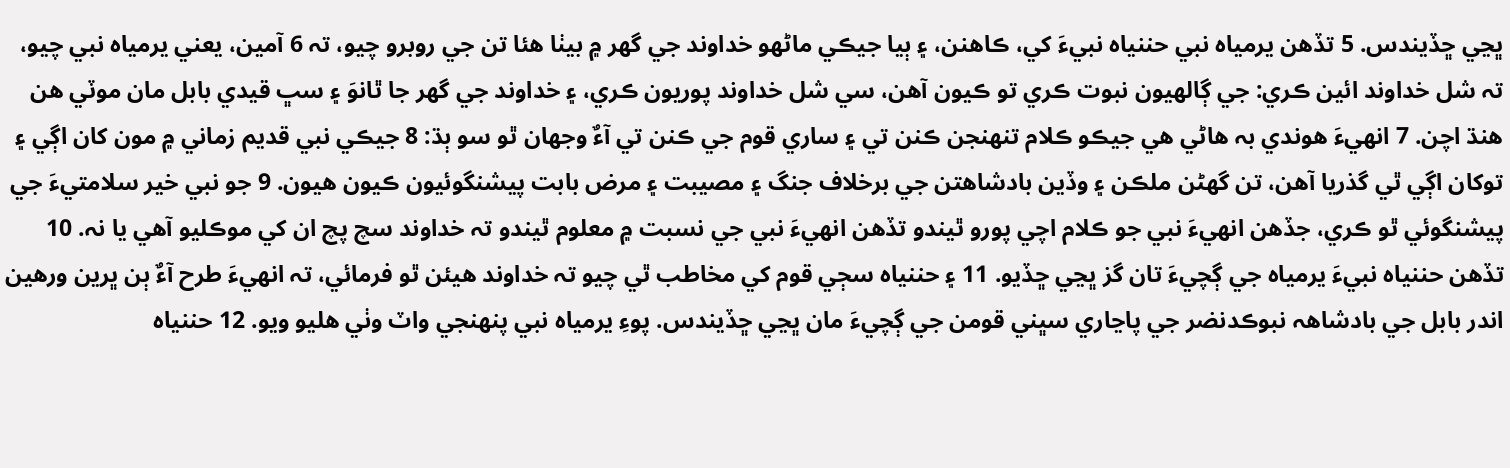ڀڃي ڇڏيندس. 5 تڏهن يرمياہ نبي حننياہ نبيءَ کي، ڪاهنن، ۽ ٻيا جيڪي ماڻهو خداوند جي گهر ۾ بيٺا هئا تن جي روبرو چيو، تہ 6 آمين، يعني يرمياہ نبي چيو، تہ شل خداوند ائين ڪري: جي ڳالهيون نبوت ڪري تو ڪيون آهن، سي شل خداوند پوريون ڪري، ۽ خداوند جي گهر جا ٿانوَ ۽ سڀ قيدي بابل مان موٽي هن هنڌ اچن. 7 انهيءَ هوندي بہ هاڻي هي جيڪو ڪلام تنهنجن ڪنن تي ۽ ساري قوم جي ڪنن تي آءٌ وجهان ٿو سو ٻڌ: 8 جيڪي نبي قديم زماني ۾ مون کان اڳي ۽ توکان اڳي ٿي گذريا آهن، تن گهڻن ملڪن ۽ وڏين بادشاهتن جي برخلاف جنگ ۽ مصيبت ۽ مرض بابت پيشنگوئيون ڪيون هيون. 9 جو نبي خير سلامتيءَ جي پيشنگوئي ٿو ڪري، جڏهن انهيءَ نبي جو ڪلام اچي پورو ٿيندو تڏهن انهيءَ نبي جي نسبت ۾ معلوم ٿيندو تہ خداوند سچ پچ ان کي موڪليو آهي يا نہ. 10 تڏهن حننياہ نبيءَ يرمياہ جي ڳچيءَ تان گز ڀڃي ڇڏيو. 11 ۽ حننياہ سڄي قوم کي مخاطب ٿي چيو تہ خداوند هيئن ٿو فرمائي، تہ انهيءَ طرح آءٌ ٻن ڀرين ورهين اندر بابل جي بادشاهہ نبوڪدنضر جي پاڃاري سڀني قومن جي ڳچيءَ مان ڀڃي ڇڏيندس. پوءِ يرمياہ نبي پنهنجي واٽ وٺي هليو ويو. 12 حننياہ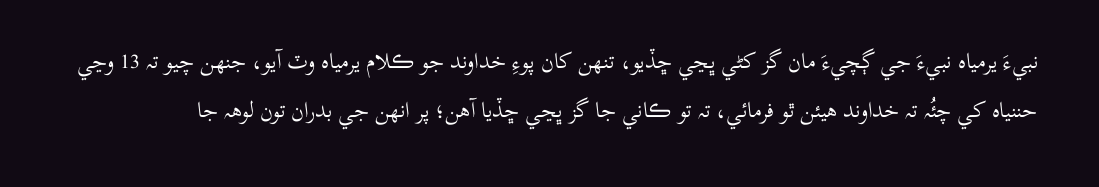نبيءَ يرمياہ نبيءَ جي ڳچيءَ مان گز کڻي ڀڃي ڇڏيو، تنهن کان پوءِ خداوند جو ڪلام يرمياہ وٽ آيو، جنهن چيو تہ 13 وڃي حننياہ کي چئُہ تہ خداوند هيئن ٿو فرمائي، تہ تو ڪاني جا گز ڀڃي ڇڏيا آهن؛ پر انهن جي بدران تون لوهہ جا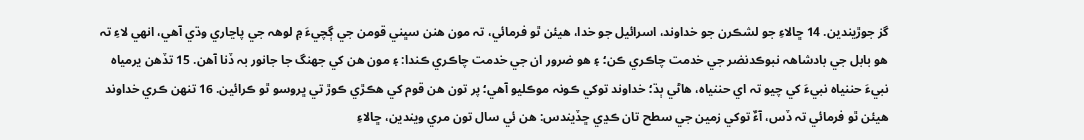گز جوڙيندين. 14 ڇالاءِ جو لشڪرن جو خداوند، اسرائيل جو خدا، هيئن ٿو فرمائي، تہ مون هنن سڀني قومن جي ڳچيءَ ۾ لوهہ جي پاڃاري وڌي آهي، انهي لاءِ تہ هو بابل جي بادشاهہ نبوڪدنضر جي خدمت چاڪري ڪن؛ ۽ هو ضرور ان جي خدمت چاڪري ڪندا: ۽ مون هن کي جهنگ جا جانور بہ ڏنا آهن. 15 تڏهن يرمياہ نبيءَ حننياہ نبيءَ کي چيو تہ اي حننياہ، هاڻي ٻڌ؛ خداوند توکي ڪونہ موڪليو آهي؛ پر تون هن قوم کي هڪڙي ڪوڙ تي ڀروسو ٿو ڪرائين. 16 تنهن ڪري خداوند هيئن ٿو فرمائي تہ ڏس، آءٌ توکي زمين جي سطح تان ڪڍي ڇڏيندس: هن ئي سال تون مري ويندين، ڇالاءِ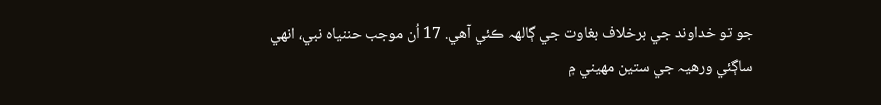جو تو خداوند جي برخلاف بغاوت جي ڳالهہ ڪئي آهي. 17 اُن موجب حننياہ نبي، انهي ساڳئي ورهيہ جي ستين مهيني ۾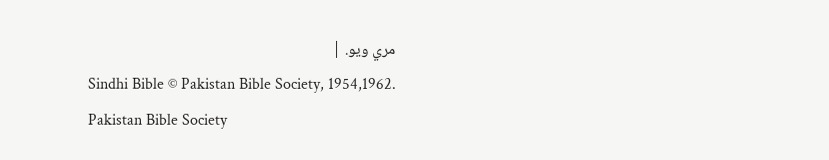مري ويو. |
Sindhi Bible © Pakistan Bible Society, 1954,1962.
Pakistan Bible Society